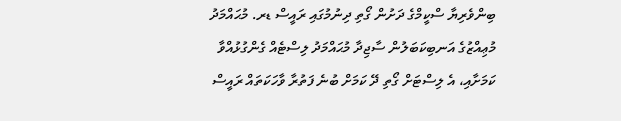ބިންވެރިޔާ ސްކީމްގެ ދަށުން ގޯތި ދިނުމުގައި ރައީސް ޑރ. މުޙައްމަދު މުޢިއްޒުގެ އަނބިކަބަލުން ސާޖިދާ މުޙައްމަދު ލިސްޓެއް ގެންގުޅުއްވާ ކަމަށާއި، އެ ލިސްޓަށް ގޯތި ދޭ ކަމަށް ބުނެ ފަތުރާ ވާހަކަތައް ރައީސް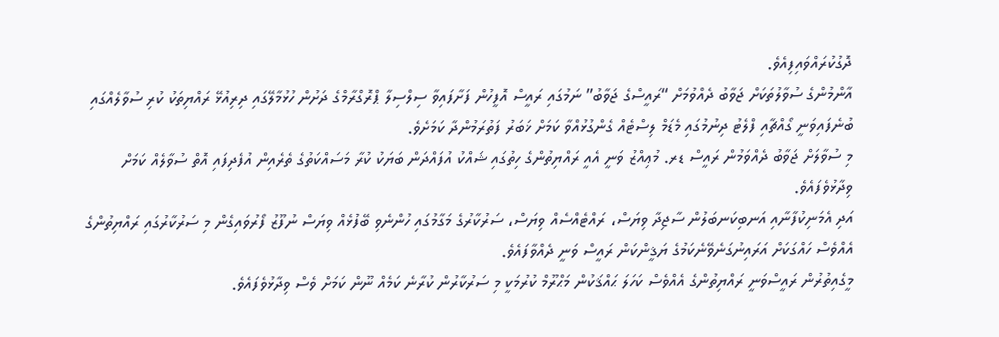ދޮގުކުރައްވައިފިއެވެ.
އާންމުންގެ ސުވާލުތަކަށް ޖަވާބު ދެއްވުމަށް “ރައީސްގެ ޖަވާބު” ނަމުގައި ރައީސް އޮފީހުން ފަށާފައިވާ ސިލްސިލާ ޕްރޮގްރާމްގެ ދަށުން ހުޅުމާލޭގައި ދިރިއުޅޭ ރައްޔިތަކު ކުރި ސުވާލެއްގައި ބުނެފައިވަނީ ގޯއްޗާއި ފްލެޓު ދިނުމުގައި މެޑަމް ލިސްޓެއް ގެންގުޅުއްވާ ކަމަށް ޚަބަރު ފަތުރަމުންދާ ކަމަށެވެ.
މި ސުވާލަށް ޖަވާބު ދެއްވަމުން ރައީސް ޑރ. މުޢިއްޒު ވަނީ އެއީ ރައްޔިތުންގެ ހިތުގައި ޝައްކު އުފައްދަން ބަޔަކު ކުރާ މަސައްކަތުގެ ތެރެއިން އުފެދިފައި އޮތް ސުވާލެއް ކަމަށް ވިދާޅުވެފައެވެ.
އަދި އެމަނިކުފާނާއި އަނބިކަނބަލުން ސާޖިދާ ވިޔަސް، ރައްޓެއްސެއް ވިޔަސް، ސަރުކާރުގެ މަގާމުގައި ހުންނެވި ބޭފުޅެއް ވިޔަސް ނުފޫޒު ފޯރުވައިގެން މި ސަރުކާރުގައި ރައްޔިތުންގެ އެއްވެސް ހައްގަކަށް އަރައިނުގަނެވޭނެކަމުގެ ޔަޤީންކަން ރައީސް ވަނީ ދެއްވާފައެވެ.
މީގެއިތުރުން ރައީސްވަނީ ރައްޔިތުންގެ އެއްވެސް ކަހަލަ ޙައްޤަކުން މަޙްރޫމް ކުރުމަކީ މި ސަރުކާރުން ކުރާނެ ކަމެއް ނޫން ކަމަށް ވެސް ވިދާޅުވެފައެވެ.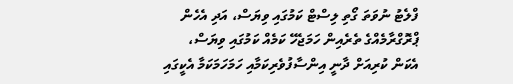ފްލެޓު ނުވަތަ ގޯތި ލިސްޓް ކަމުގައި ވިޔަސް، އަދި އެހެން ޕްރޮގްރާމެއްގެ ތެރެއިން ހަމަޖެހޭ ކަމެއް ކަމުގައި ވިޔަސް، އެކަން ކުރިއަށް ދާނީ އިންސާފުވެރިކަމާއި ހަމަހަމަކަމާ އެކީގައި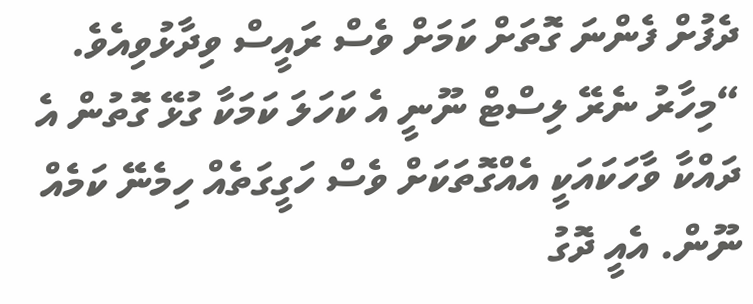ދެފުށް ފެންނަ ގޮތަށް ކަމަށް ވެސް ރައީސް ވިދާޅުވިއެވެ.
“މިހާރު ނެރޭ ލިސްޓް ނޫނީ އެ ކަހަލަ ކަމަކާ ގުޅޭ ގޮތުން އެ ދައްކާ ވާހަކައަކީ އެއްގޮތަކަށް ވެސް ހަގީގަތެއް ހިމެނޭ ކަމެއް ނޫން. އެއީ ދޮގު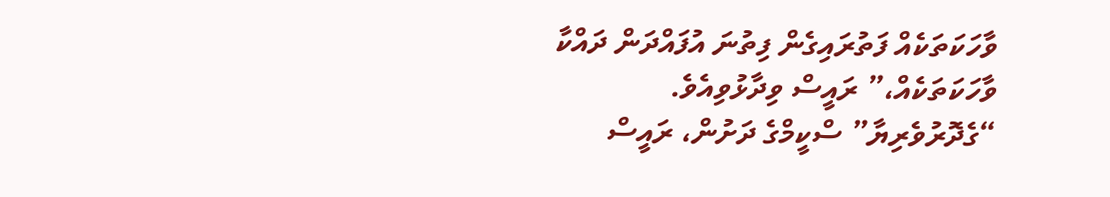ވާހަކަތަކެއް ފަތުރައިގެން ފިތުނަ އުފައްދަން ދައްކާ ވާހަކަތަކެއް،” ރައީސް ވިދާޅުވިއެވެ.
“ގެދޮރުވެރިޔާ” ސްކީމްގެ ދަށުން، ރައީސް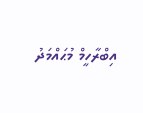އިބްރާހީމް މުޙައްމަދު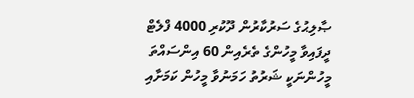ޞާލިޙުގެ ސަރުކާރުން ދޫކުރި 4000 ފްލެޓް ދީފައިވާ މީހުންގެ ތެރެއިން 60 އިންސައްތަ މީހުންނަކީ ޝަރުތު ހަމަނުވާ މީހުން ކަމަށާއި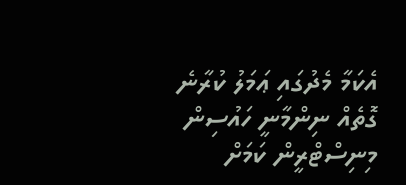އެކަމާ މެދުގައި ޢަމަލު ކުރާނެ ގޮތެއް ނިންމާނީ ހައުސިން މިނިސްޓްރީން ކަމަށް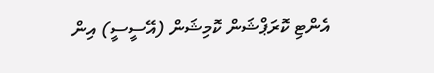އެންޓި ކޮރަޕްޝަން ކޮމިޝަން (އޭސީސީ) އިން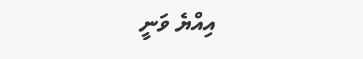އިއްޔެ ވަނީ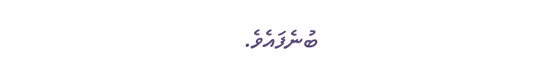ބުނެފައެވެ.